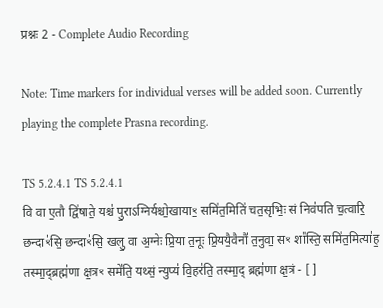प्रश्नः 2 - Complete Audio Recording

Note: Time markers for individual verses will be added soon. Currently playing the complete Prasna recording.

TS 5.2.4.1 TS 5.2.4.1
वि वा ए॒तौ द्वि॑षाते॒ यश्च॑ पु॒राऽग्निर्यश्चो॒खायाꣳ॒ समि॑त॒मिति॑ चत॒सृभिः॒ सं निव॑पति च॒त्वारि॒ छन्दाꣳ॑सि॒ छन्दाꣳ॑सि॒ खलु॒ वा अ॒ग्नेः प्रि॒या त॒नूः प्रि॒ययै॒वैनौ॑ त॒नुवा॒ सꣳ शा᳚स्ति॒ समि॑त॒मित्या॑ह॒ तस्मा॒द्ब्रह्म॑णा क्ष॒त्रꣳ समे॑ति॒ यथ्सं॒ न्युप्य॑ वि॒हर॑ति॒ तस्मा॒द् ब्रह्म॑णा क्ष॒त्रं - [ ]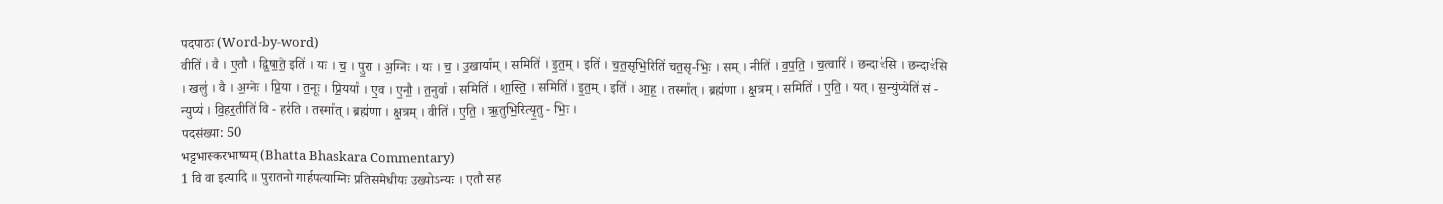पदपाठः (Word-by-word)
वीति॑ । वै । ए॒तौ । द्वि॒षा॒ते॒ इति॑ । यः । च॒ । पु॒रा । अ॒ग्निः । यः । च॒ । उ॒खाया᳚म् । समिति॑ । इ॒त॒म् । इति॑ । च॒त॒सृभि॒रिति॑ चत॒सृ-भिः॒ । सम् । नीति॑ । व॒प॒ति॒ । च॒त्वारि॑ । छन्दाꣳ॑सि । छन्दाꣳ॑सि । खलु॑ । वै । अ॒ग्नेः । प्रि॒या । त॒नूः । प्रि॒यया᳚ । ए॒व । ए॒नौ॒ । त॒नुवा᳚ । समिति॑ । शा॒स्ति॒ । समिति॑ । इ॒त॒म् । इति॑ । आ॒ह॒ । तस्मा᳚त् । ब्रह्म॑णा । क्ष॒त्रम् । समिति॑ । ए॒ति॒ । यत् । स॒न्युंप्येति॑ सं - न्युप्य॑ । वि॒हर॒तीति॑ वि - हर॑ति । तस्मा᳚त् । ब्रह्म॑णा । क्ष॒त्रम् । वीति॑ । ए॒ति॒ । ऋ॒तुभि॒रित्यृ॒तु - भिः॒ ।
पदसंख्या: 50
भट्टभास्करभाष्यम् (Bhatta Bhaskara Commentary)
1 वि वा इत्यादि ॥ पुरातनो गार्हपत्याग्निः प्रतिसमेधीयः उख्योऽन्यः । एतौ सह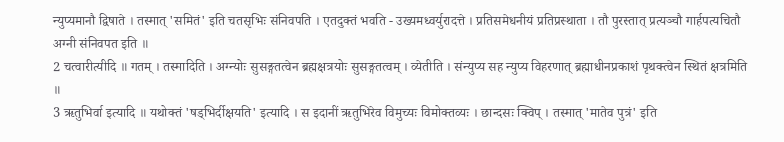न्युप्यमानौ द्विषाते । तस्मात् 'समितं' इति चतसृभिः संनिवपति । एतदुक्तं भवति - उख्यमध्वर्युरादत्ते । प्रतिसमेधनीयं प्रतिप्रस्थाता । तौ पुरस्तात् प्रत्यञ्चौ गार्हपत्यचितौ अग्नी संनिवपत इति ॥
2 चत्वारीत्यीदि ॥ गतम् । तस्मादिति । अग्न्योः सुसङ्गतत्वेन ब्रह्मक्षत्रयोः सुसङ्गतत्वम् । व्येतीति । संन्युप्य सह न्युप्य विहरणात् ब्रह्माधीनप्रकाशं पृथक्त्वेन स्थितं क्षत्रमिति ॥
3 ऋतुभिर्वा इत्यादि ॥ यथोक्तं 'षड्भिर्दीक्षयति' इत्यादि । स इदानीं ऋतुभिरेव विमुच्यः विमोक्तव्यः । छान्दसः क्विप् । तस्मात् 'मातेव पुत्रं' इति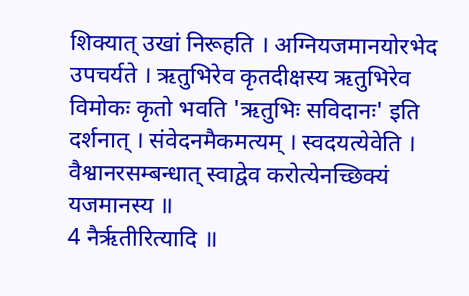शिक्यात् उखां निरूहति । अग्नियजमानयोरभेद उपचर्यते । ऋतुभिरेव कृतदीक्षस्य ऋतुभिरेव विमोकः कृतो भवति 'ऋतुभिः सविदानः' इति दर्शनात् । संवेदनमैकमत्यम् । स्वदयत्येवेति । वैश्वानरसम्बन्धात् स्वाद्वेव करोत्येनच्छिक्यं यजमानस्य ॥
4 नैरृतीरित्यादि ॥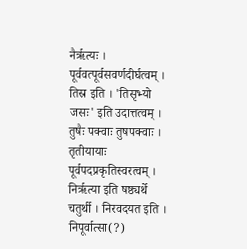नैरृत्यः । पूर्ववत्पूर्वसवर्णदीर्घत्वम् । तिस्र इति । 'तिसृभ्यो जसः' इति उदात्तत्वम् । तुषैः पक्वाः तुषपक्वाः । तृतीयायाः पूर्वपदप्रकृतिस्वरत्वम् । निरृत्या इति षष्ठ्यर्थे चतुर्थी । निरवदयत इति । निपूर्वात्सा(?)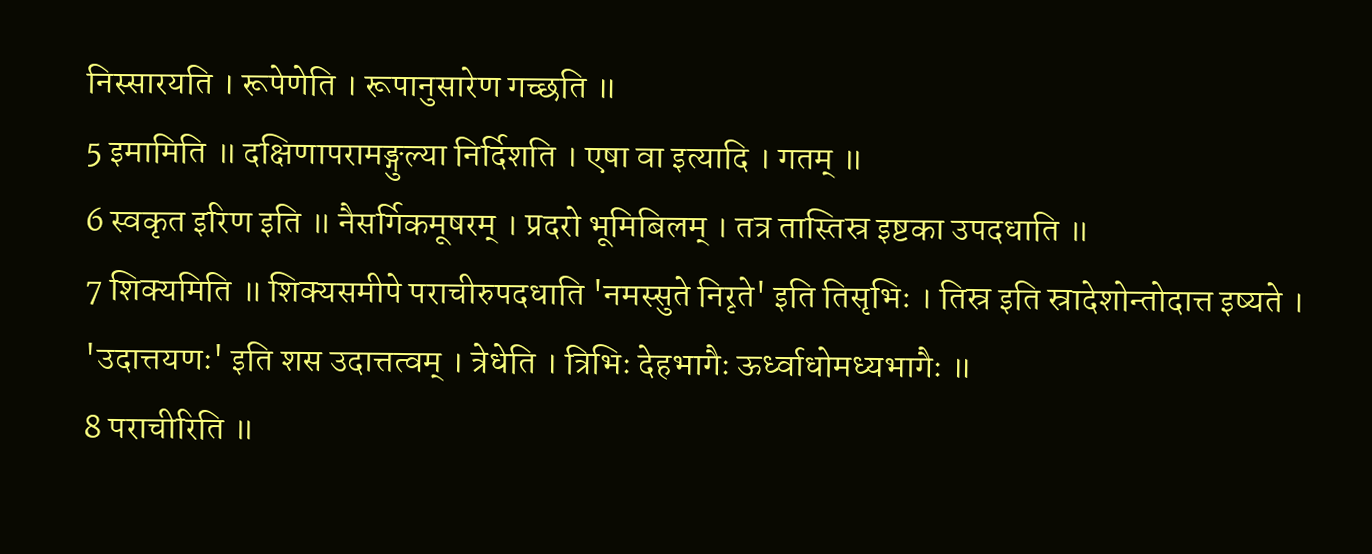निस्सारयति । रूपेणेति । रूपानुसारेण गच्छति ॥
5 इमामिति ॥ दक्षिणापरामङ्गुल्या निर्दिशति । एषा वा इत्यादि । गतम् ॥
6 स्वकृत इरिण इति ॥ नैसर्गिकमूषरम् । प्रदरो भूमिबिलम् । तत्र तास्तिस्र इष्टका उपदधाति ॥
7 शिक्यमिति ॥ शिक्यसमीपे पराचीरुपदधाति 'नमस्सुते निरृते' इति तिसृभिः । तिस्र इति स्रादेशोन्तोदात्त इष्यते । 'उदात्तयणः' इति शस उदात्तत्वम् । त्रेधेति । त्रिभिः देहभागैः ऊर्ध्वाधोमध्यभागैः ॥
8 पराचीरिति ॥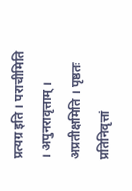प्रत्यग्र इति । पराचीमिति । अपुनरावृत्ताम् । अप्रतीक्षमिति । पृष्ठतः प्रतिनिवृत्तां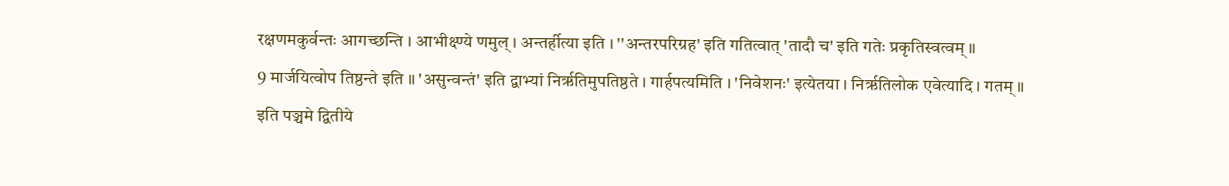रक्षणमकुर्वन्तः आगच्छन्ति । आभीक्ष्ण्ये णमुल् । अन्तर्हीत्या इति । ''अन्तरपरिग्रह' इति गतित्वात् 'तादौ च' इति गतेः प्रकृतिस्वत्वम् ॥
9 मार्जयित्वोप तिष्ठन्ते इति ॥ 'असुन्वन्तं' इति द्वाभ्यां निर्ऋतिमुपतिष्ठते । गार्हपत्यमिति । 'निवेशनः' इत्येतया । निर्ऋतिलोक एवेत्यादि । गतम् ॥
इति पञ्चमे द्वितीये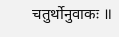चतुर्थोनुवाकः ॥